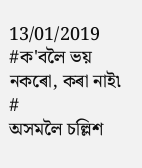13/01/2019
#ক'বলৈ ভয় নকৰো, কৰা নাই৷ #
অসমলৈ চল্লিশ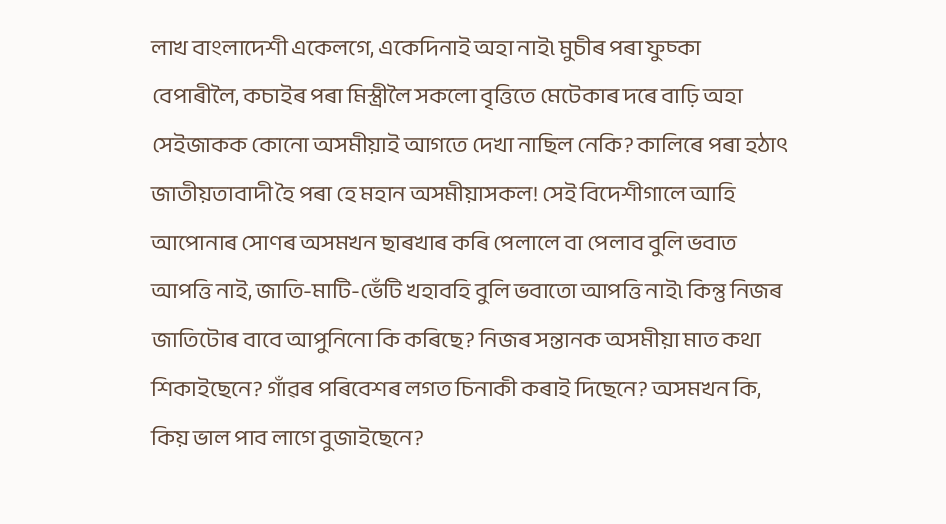লাখ বাংলাদেশী একেলগে, একেদিনাই অহা নাই৷ মুচীৰ পৰা ফুচ্কা বেপাৰীলৈ, কচাইৰ পৰা মিস্ত্ৰীলৈ সকলো বৃত্তিতে মেটেকাৰ দৰে বাঢ়ি অহা সেইজাকক কোনো অসমীয়াই আগতে দেখা নাছিল নেকি? কালিৰে পৰা হঠাৎ জাতীয়তাবাদী হৈ পৰা হে মহান অসমীয়াসকল! সেই বিদেশীগালে আহি আপোনাৰ সোণৰ অসমখন ছাৰখাৰ কৰি পেলালে বা পেলাব বুলি ভবাত আপত্তি নাই, জাতি-মাটি-ভেঁটি খহাবহি বুলি ভবাতো আপত্তি নাই৷ কিন্তু নিজৰ জাতিটোৰ বাবে আপুনিনো কি কৰিছে? নিজৰ সন্তানক অসমীয়া মাত কথা শিকাইছেনে? গাঁৱৰ পৰিবেশৰ লগত চিনাকী কৰাই দিছেনে? অসমখন কি, কিয় ভাল পাব লাগে বুজাইছেনে?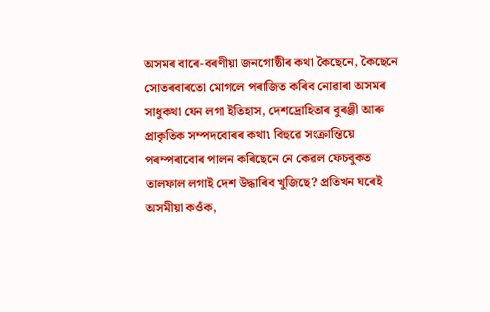অসমৰ বাৰে-বৰণীয়া জনগোষ্ঠীৰ কথা কৈছেনে, কৈছেনে সোতৰবাৰতো মোগলে পৰাজিত কৰিব নোৱাৰা অসমৰ সাধুকথা যেন লগা ইতিহাস, দেশদ্ৰোহিতাৰ বুৰঞ্জী আৰু প্ৰাকৃতিক সম্পদবোৰৰ কথা৷ বিহুৱে সংক্ৰান্তিয়ে পৰম্পৰাবোৰ পালন কৰিছেনে নে কেৱল ফেচবুকত তালফাল লগাই দেশ উদ্ধাৰিব খুজিছে? প্ৰতিখন ঘৰেই অসমীয়া কওঁক,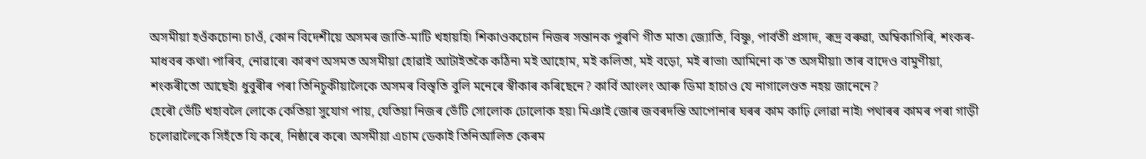অসমীয়া হওঁকচোন৷ চাওঁ, কোন বিদেশীয়ে অসমৰ জাতি-মাটি খহায়হি৷ শিকাওকচোন নিজৰ সন্তানক পুৰণি গীত মাত৷ জ্যোতি, বিষ্ণু, পাৰ্বতী প্ৰসাদ, ৰূদ্ৰ বৰুৱা, অম্বিকাগিৰি, শংকৰ-মাধবৰ কথা৷ পাৰিব, নোৱাৰে৷ কাৰণ অসমত অসমীয়া হোৱাই আটাইতকৈ কঠিন৷ মই আহোম, মই কলিতা, মই বড়ো, মই ৰাভা৷ আমিনো ক'ত অসমীয়া৷ তাৰ বাদেও বামুণীয়া, শংকৰীতো আছেই৷ ধুবুৰীৰ পৰা তিনিচুকীয়ালৈকে অসমৰ বিস্তৃতি বুলি মনেৰে স্বীকাৰ কৰিছেনে? কাৰ্বি আংলং আৰু ডিমা হাচাও যে নাগালেণ্ডত নহয় জানেনে?
হেৰৌ ভেঁটি খহাবলৈ লোকে কেতিয়া সুযোগ পায়, যেতিয়া নিজৰ ভেঁটি সোলোক ঢোলোক হয়৷ মিঞাই জোৰ জবৰদস্তি আপোনাৰ ঘৰৰ কাম কাঢ়ি লোৱা নাই৷ পথাৰৰ কামৰ পৰা গাড়ী চলোৱালৈকে সিহঁতে যি কৰে, নিষ্ঠাৰে কৰে৷ অসমীয়া এচাম ডেকাই তিনিআলিত কেৰম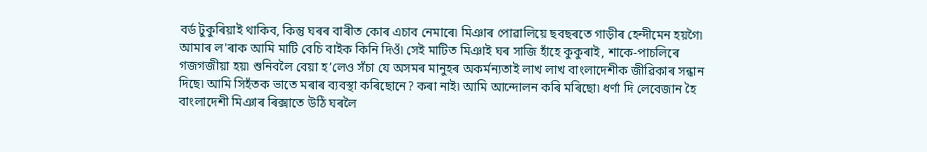বৰ্ড টুকুৰিয়াই থাকিব, কিন্তু ঘৰৰ বাৰীত কোৰ এচাব নেমাৰে৷ মিঞাৰ পোৱালিয়ে ছবছৰতে গাড়ীৰ হেন্দীমেন হয়গৈ৷ আমাৰ ল'ৰাক আমি মাটি বেচি বাইক কিনি দিওঁ৷ সেই মাটিত মিঞাই ঘৰ সাজি হাঁহে কুকুৰাই, শাকে-পাচলিৰে গজগজীয়া হয়৷ শুনিবলৈ বেয়া হ’লেও সঁচা যে অসমৰ মানুহৰ অকৰ্মন্যতাই লাখ লাখ বাংলাদেশীক জীৱিকাৰ সন্ধান দিছে৷ আমি সিহঁতক ভাতে মৰাৰ ব্যবস্থা কৰিছোনে? কৰা নাই৷ আমি আন্দোলন কৰি মৰিছো৷ ধৰ্ণা দি লেবেজান হৈ বাংলাদেশী মিঞাৰ ৰিক্সাতে উঠি ঘৰলৈ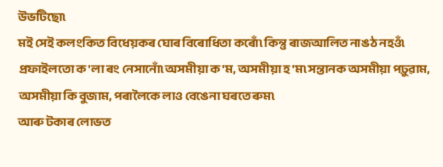উভটিছো৷
মই সেই কলংকিত বিধেয়কৰ ঘোৰ বিৰোধিতা কৰোঁ৷ কিন্তু ৰাজআলিত নাঙঠ নহওঁ৷ প্ৰফাইলতো ক'লা ৰং নেসানোঁ৷ অসমীয়া ক'ম, অসমীয়া হ'ম৷ সন্তানক অসমীয়া পঢ়ুৱাম, অসমীয়া কি বুজাম, পৰালৈকে লাও বেঙেনা ঘৰতে ৰুম৷
আৰু টকাৰ লোভত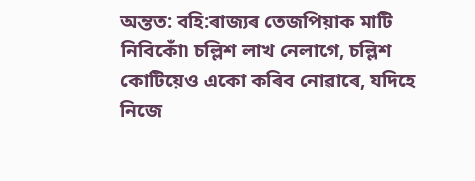অন্তত: বহি:ৰাজ্যৰ তেজপিয়াক মাটি নিবিকোঁ৷ চল্লিশ লাখ নেলাগে, চল্লিশ কোটিয়েও একো কৰিব নোৱাৰে, যদিহে নিজে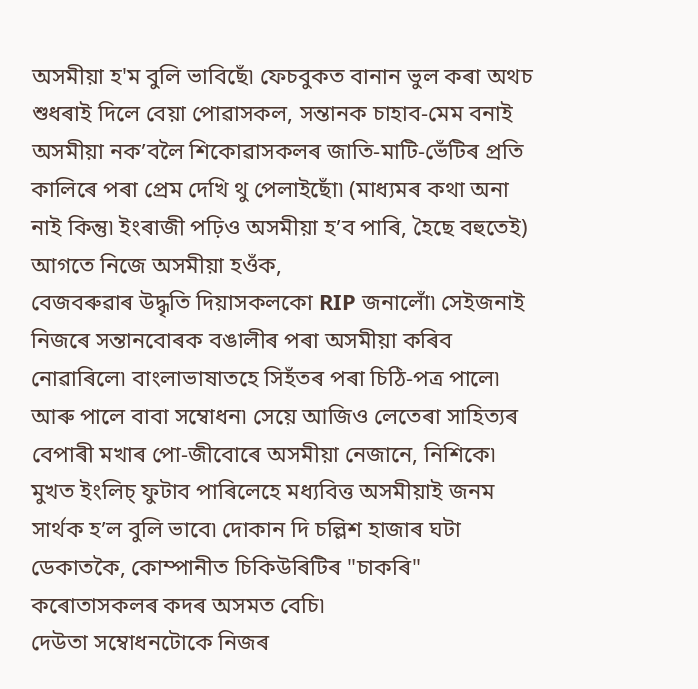অসমীয়া হ'ম বুলি ভাবিছেঁ৷ ফেচবুকত বানান ভুল কৰা অথচ শুধৰাই দিলে বেয়া পোৱাসকল, সন্তানক চাহাব-মেম বনাই অসমীয়া নক’বলৈ শিকোৱাসকলৰ জাতি-মাটি-ভেঁটিৰ প্ৰতি কালিৰে পৰা প্ৰেম দেখি থু পেলাইছোঁ৷ (মাধ্যমৰ কথা অনা নাই কিন্তু৷ ইংৰাজী পঢ়িও অসমীয়া হ’ব পাৰি, হৈছে বহুতেই)
আগতে নিজে অসমীয়া হওঁক,
বেজবৰুৱাৰ উদ্ধৃতি দিয়াসকলকো RIP জনালোঁ৷ সেইজনাই নিজৰে সন্তানবোৰক বঙালীৰ পৰা অসমীয়া কৰিব নোৱাৰিলে৷ বাংলাভাষাতহে সিহঁতৰ পৰা চিঠি-পত্ৰ পালে৷ আৰু পালে বাবা সম্বোধন৷ সেয়ে আজিও লেতেৰা সাহিত্যৰ বেপাৰী মখাৰ পো-জীবোৰে অসমীয়া নেজানে, নিশিকে৷ মুখত ইংলিচ্ ফুটাব পাৰিলেহে মধ্যবিত্ত অসমীয়াই জনম সাৰ্থক হ’ল বুলি ভাবে৷ দোকান দি চল্লিশ হাজাৰ ঘটা ডেকাতকৈ, কোম্পানীত চিকিউৰিটিৰ "চাকৰি" কৰোতাসকলৰ কদৰ অসমত বেচি৷
দেউতা সম্বোধনটোকে নিজৰ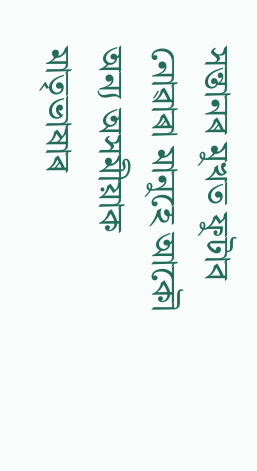সন্তানৰ মুখত ফুটাব নোৱাৰা মানুহে আকৌ অন্য অসমীয়াক মাতৃভাষাৰ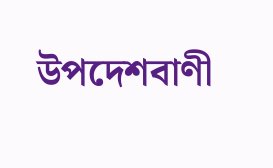উপদেশবাণী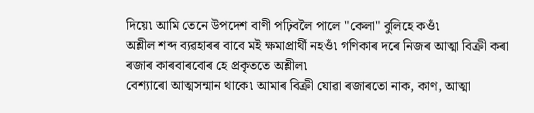দিয়ে৷ আমি তেনে উপদেশ বাণী পঢ়িবলৈ পালে "কেলা" বুলিহে কওঁ৷
অশ্লীল শব্দ ব্যৱহাৰৰ বাবে মই ক্ষমাপ্ৰাৰ্থী নহওঁ৷ গণিকাৰ দৰে নিজৰ আত্মা বিক্ৰী কৰা ৰজাৰ কাৰবাৰবোৰ হে প্ৰকৃততে অশ্লীল৷
বেশ্যাৰো আত্মসন্মান থাকে৷ আমাৰ বিক্ৰী যোৱা ৰজাৰতো নাক, কাণ, আত্মা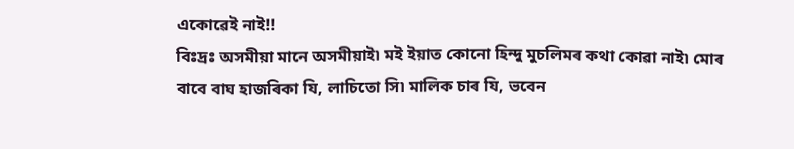একোৱেই নাই!!
বিঃদ্ৰঃ অসমীয়া মানে অসমীয়াই৷ মই ইয়াত কোনো হিন্দু মুচলিমৰ কথা কোৱা নাই৷ মোৰ বাবে বাঘ হাজৰিকা যি, লাচিতো সি৷ মালিক চাৰ যি, ভবেন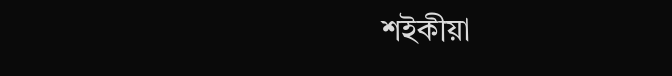শইকীয়া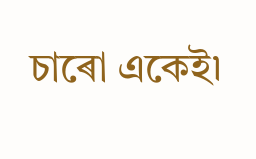চাৰো একেই৷